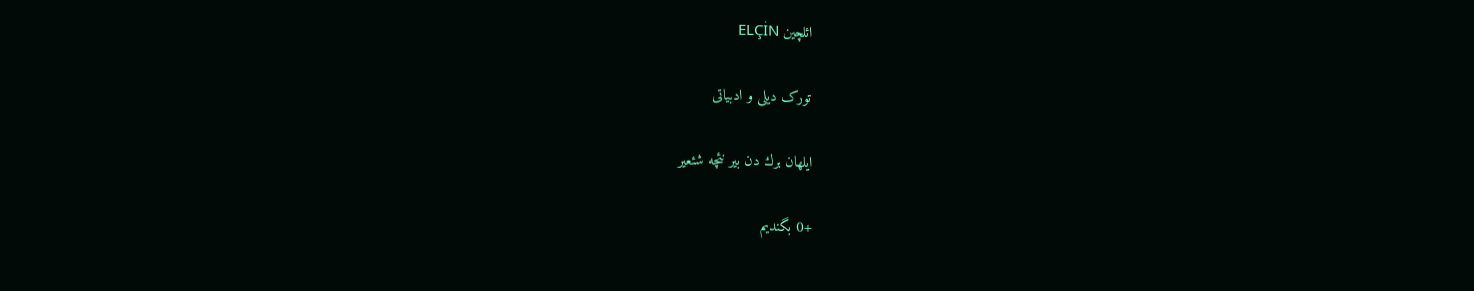ائلچین ELÇİN

تورک دیلی و ادبیاتی

ایلهان برك دن بیر نئچه شئعیر

+0 بگندیم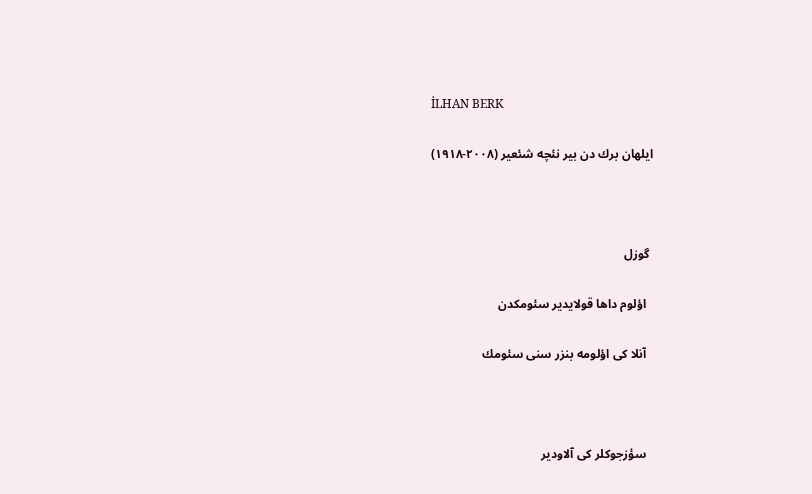İLHAN BERK

ایلهان برك دن بیر نئچه شئعیر (۲۰۰۸-۱۹۱۸)



 گوزل

  اؤلوم داها قولایدیر سئومكدن

  آنلا كی اؤلومه بنزر سنی سئومك



  سؤزجوكلر كی آلاودیر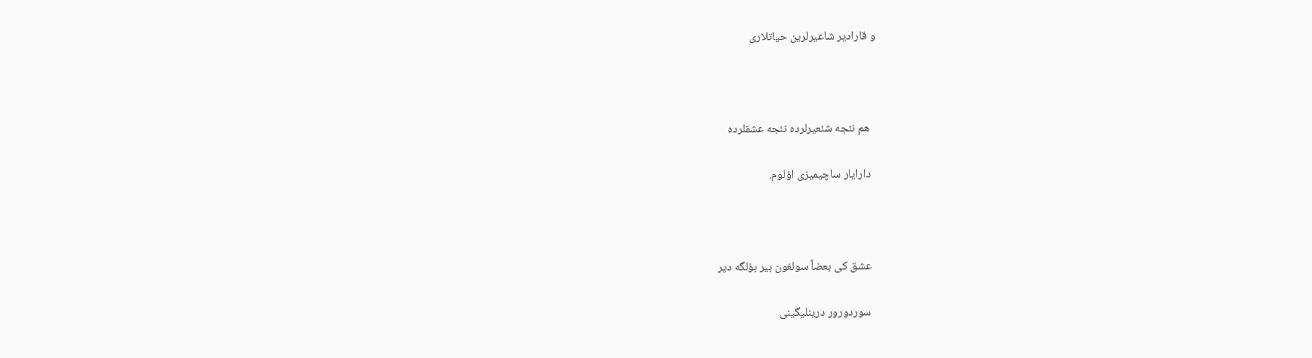و قارادیر شاعیرلرین حیاتلاری



  هم نئجه شئعیرلرده نئجه عشقلرده

  دارایار ساچیمیزی اؤلوم.



  عشق كی بعضاً سولغون بیر بؤلگه دیر

  سوردورور درینلیگینی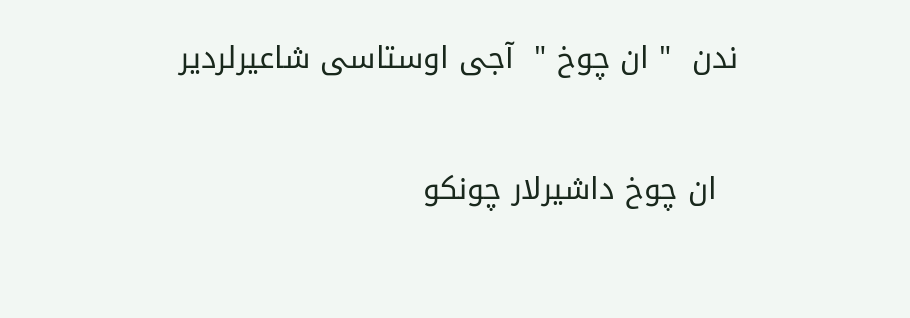ندن  " ان چوخ "  آجی اوستاسی شاعیرلردیر

  ان چوخ داشیرلار چونكو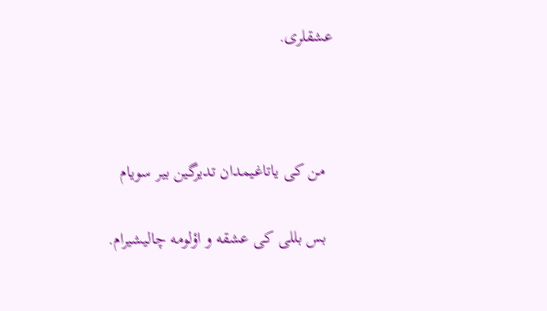عشقلری.



  من كی یاتاغیمدان تدیرگین بیر سویام

  بس بللی كی عشقه و اؤلومه چالیشیرام.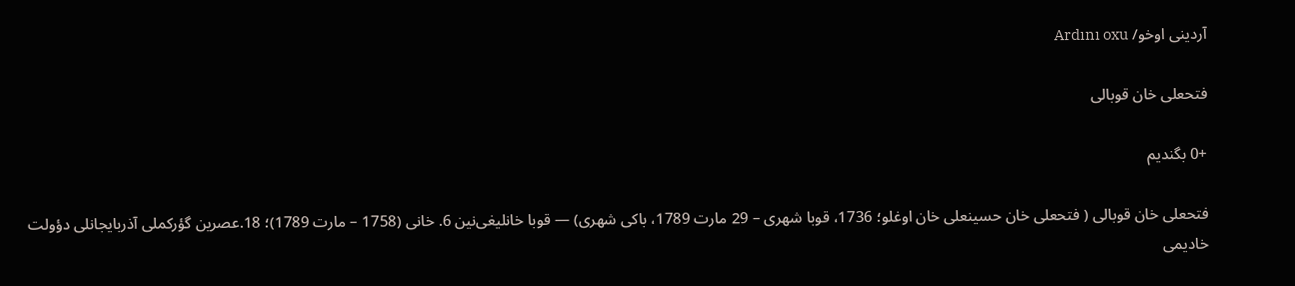آردینی اوخو/ Ardını oxu

فتحعلی خان قوبالی

+0 بگندیم

فتحعلی خان قوبالی ( فتحعلی خان حسینعلی خان اوغلو؛ 1736، قوبا شهری – 29 مارت 1789، باکی شهری) — قوبا خانلیغی‌نین 6. خانی (1758 – مارت 1789)؛ 18.عصرین گؤرکملی آذربایجانلی دؤولت خادیمی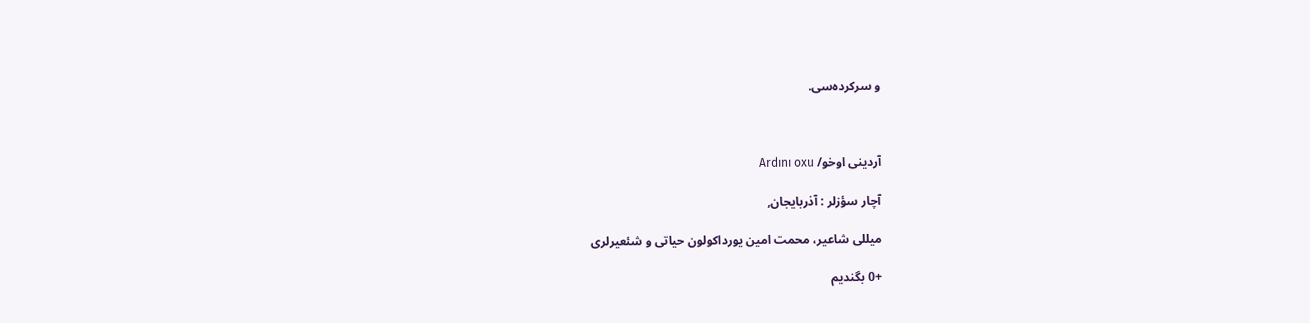و سرکرده‌سی.



آردینی اوخو/ Ardını oxu

آچار سؤزلر : آذربایجان,

میللی شاعیر، محمت امین یورداكولون حیاتی و شئعیرلری

+0 بگندیم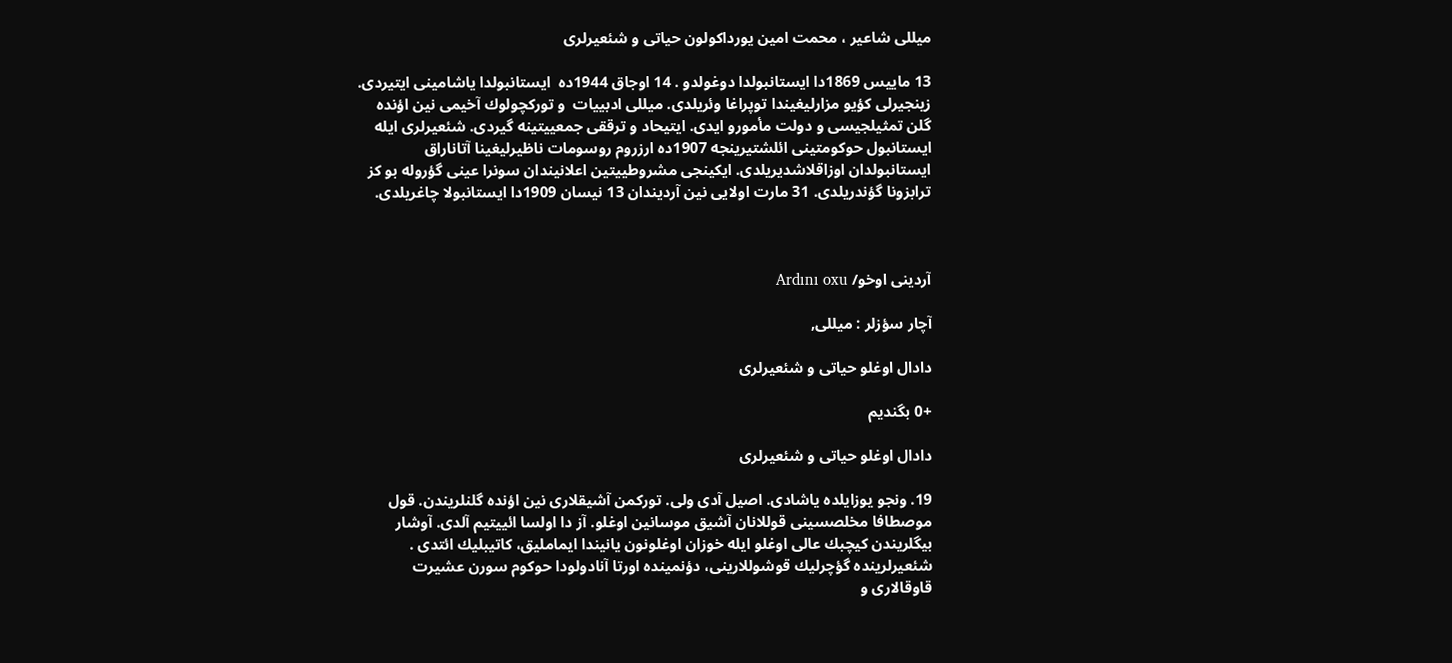میللی شاعیر ، محمت امین یورداكولون حیاتی و شئعیرلری

13 ماییس 1869دا ایستانبولدا دوغولدو . 14 اوجاق 1944ده  ایستانبولدا یاشامینی ایتیردی. زینجیرلی كؤیو مزارلیغیندا توپراغا وئریلدی. میللی ادبییات  و توركچولوك آخیمی نین اؤنده گلن تمثیلجیسی و دولت مأمورو ایدی. ایتیحاد و ترققی جمعییتینه گیردی. شئعیرلری ایله ایستانبول حوكومتینی ائلشتیرینجه 1907ده ارزروم روسومات ناظیرلیغینا آتاناراق ایستانبولدان اوزاقلاشدیریلدی. ایكینجی مشروطییتین اعلانیندان سونرا عینی گؤروله بو كز ترابزونا گؤندریلدی. 31 مارت اولایی نین آردیندان 13 نیسان 1909دا ایستانبولا چاغریلدی.



آردینی اوخو/ Ardını oxu

آچار سؤزلر : میللی,

دادال اوغلو حیاتی و شئعیرلری

+0 بگندیم

دادال اوغلو حیاتی و شئعیرلری

19. ونجو یوزایلده یاشادی. اصیل آدی ولی. توركمن آشیقلاری نین اؤنده گلنلریندن. قول موصطافا مخلصسینی قوللانان آشیق موسانین اوغلو. آز دا اولسا ائییتیم آلدی. آوشار بیگلریندن كیچبك عالی اوغلو ایله خوزان اوغلونون یانیندا ایماملیق، كاتیبلیك ائتدی . شئعیرلرینده گؤچرلیك قوشوللارینی، دؤنمینده اورتا آنادولودا حوكوم سورن عشیرت قاوقالاری و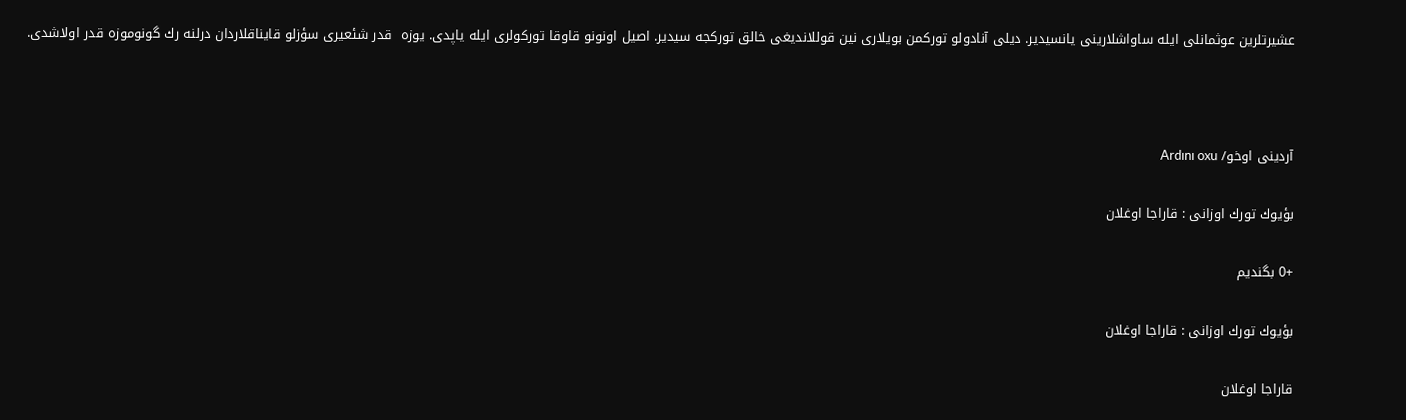عشیرتلرین عوثمانلی ایله ساواشلارینی یانسیدیر. دیلی آنادولو توركمن بویلاری نین قوللاندیغی خالق توركجه سیدیر. اصیل اونونو قاوقا توركولری ایله یاپدی. یوزه  قدر شئعیری سؤزلو قایناقلاردان درلنه رك گونوموزه قدر اولاشدی.



آردینی اوخو/ Ardını oxu

بؤیوك تورك اوزانی : قاراجا اوغلان

+0 بگندیم

بؤیوك تورك اوزانی : قاراجا اوغلان

قاراجا اوغلان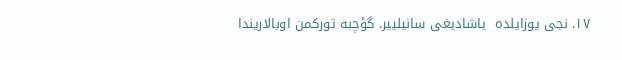۱۷. نجی یوزایلده  یاشادیغی سانیلییر. گؤچبه توركمن اوبالاریندا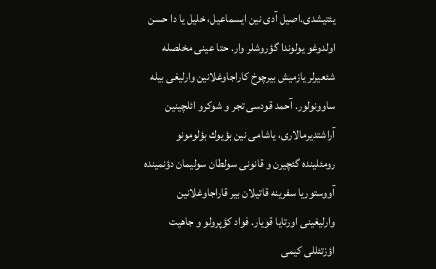یئتیشدی.اصیل آدی نین ایسماعیل، خلیل یا دا حسن اولدوغو یولوندا گؤروشلر وار. حتا عینی مخلصله شئعیرلر یازمیش بیرچوخ كاراجاوغلانین وارلیغی بیله ساوونولور. آحمد قودسی تجر و شوكرو ائلچینین آراشتدیرمالاری، یاشامی نین بؤیوك بؤلومونو رومئلینده گئچیرن و قانونی سولطان سولیمان دؤنمینده آووستوریا سفرینه قاتیلان بیر قاراجاوغلانین وارلیغینی اورتایا قویار. فواد كؤپرولو و جاهیت اؤزتئللی كیمی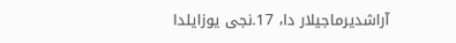آراشدیرماجیلار دا، 17.نجی یوزایلدا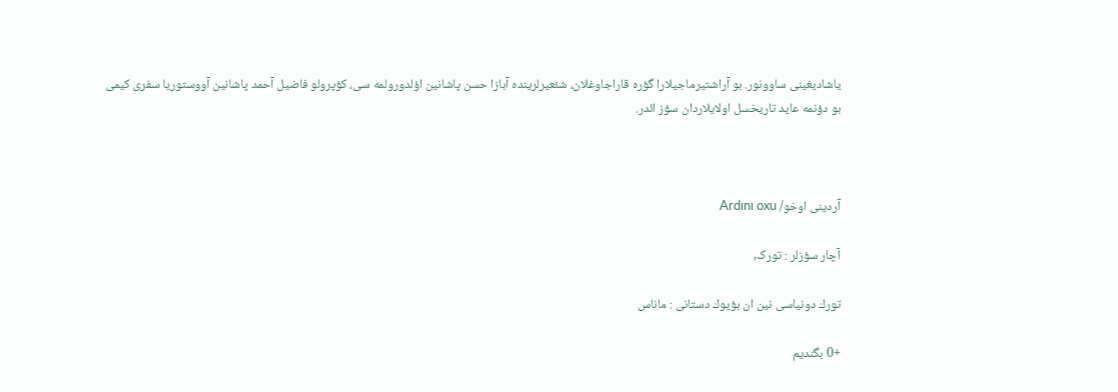یاشادیغینی ساوونور. بو آراشتیرماجیلارا گؤره قاراجاوغلان، شئعیرلرینده آبازا حسن پاشانین اؤلدورولمه سی، كؤپرولو فاضیل آحمد پاشانین آووستوریا سفری كیمی بو دؤنمه عاید تاریخسل اولایلاردان سؤز ائدر.



آردینی اوخو/ Ardını oxu

آچار سؤزلر : تورک,

تورك دونیاسی نین ان بؤیوك دستانی : ماناس

+0 بگندیم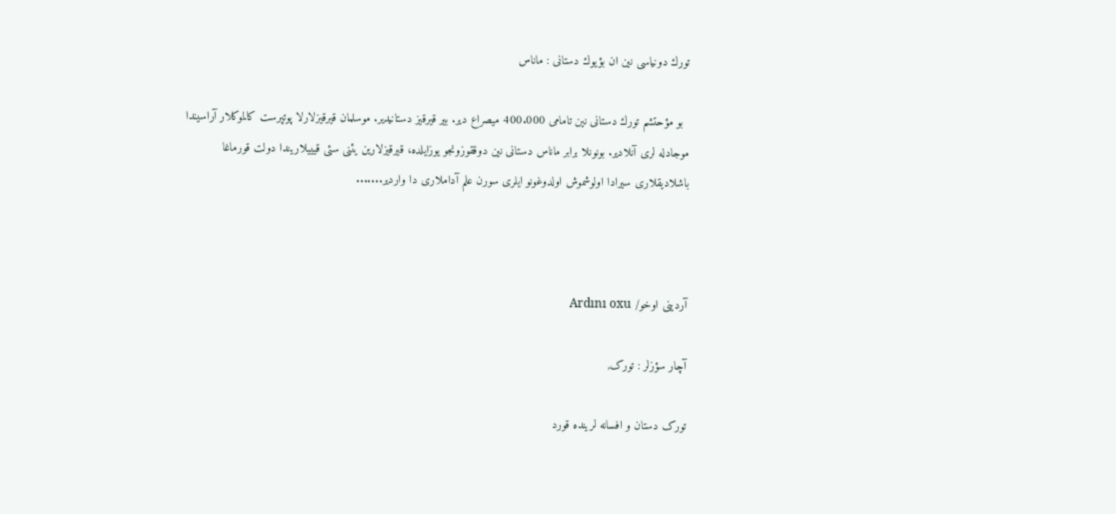تورك دونیاسی نین ان بؤیوك دستانی : ماناس

  بو مؤحتشم تورك دستانی نین تامامی 400.000 میصراع دیر. بیر قیرقیز دستانیدیر. موسلمان قیرقیزلارلا پوتپرست كالموكلار آراسیندا موجادله لری آنلادیر. بونونلا برابر ماناس دستانی نین دوققوزونجو یوزایلده، قیرقیزلارین یئنی سئی قیییلاریندا دولت قورماغا باشلادیقلاری سیرادا اولوشموش اولدوغونو ایلری سورن علم آداملاری دا واردیر.......



آردینی اوخو/ Ardını oxu

آچار سؤزلر : تورک,

تورک دستان و افسانه لرينده قورد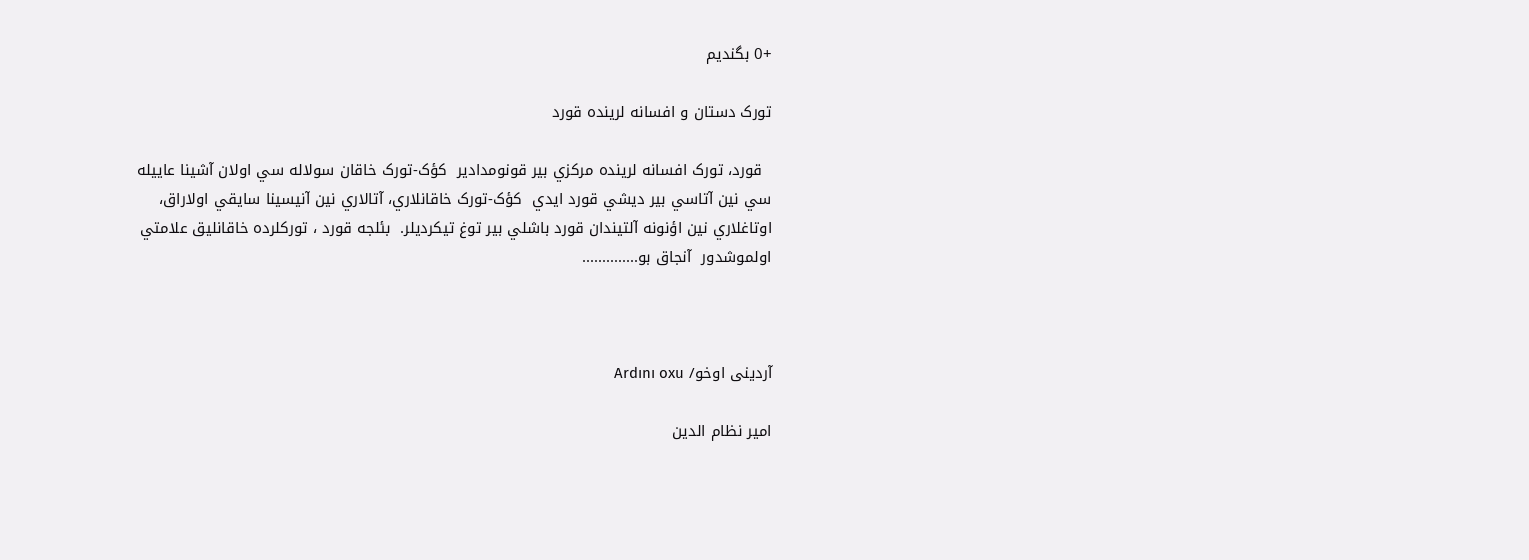+0 بگندیم

تورک دستان و افسانه لرينده قورد

  قورد، تورک افسانه لرينده مرکزي بير قونومدادير  کؤک-تورک خاقان سولاله سي اولان آشينا عاييله سي نين آتاسي بير ديشي قورد ايدي  کؤک-تورک خاقانلاري، آتالاري نين آنيسينا سايقي اولاراق، اوتاغلاري نين اؤنونه آلتيندان قورد باشلي بير توغ تيکرديلر.  بئلجه قورد ، تورکلرده خاقانليق علامتي اولموشدور  آنجاق بو..............



آردینی اوخو/ Ardını oxu

امیر نظام الدین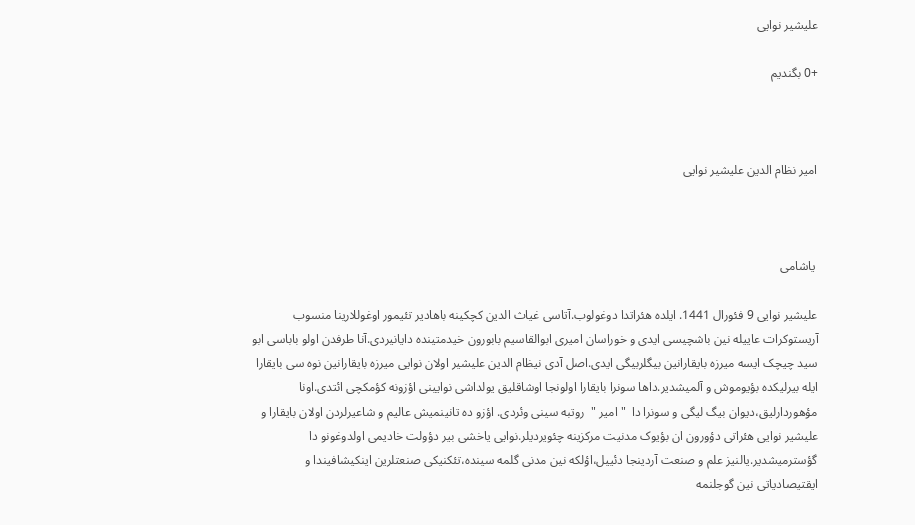علیشیر نوایی

+0 بگندیم



امیر نظام الدین علیشیر نوایی



 یاشامی

علیشیر نوایی 9 فئورال 1441. ایلده هئراتدا دوغولوب.آتاسی غیاث الدین کچکینه باهادیر تئیمور اوغوللارینا منسوب آریستوکرات عاییله نین باشچیسی ایدی و خوراسان امیری ابوالقاسیم بابورون خیدمتینده دایانیردی.آنا طرفدن اولو باباسی ابو سید چیچک ایسه میرزه بایقارانین بیگلربیگی ایدی.اصل آدی نیظام الدین علیشیر اولان نوایی میرزه بایقارانین نوه سی بایقارا ایله بیرلیکده بؤیوموش و آلمیشدیر.داها سونرا بایقارا اولونجا اوشاقلیق یولداشی نوایینی اؤزونه کؤمکچی ائتدی.اونا مؤهوردارلیق،دیوان بیگ لیگی و سونرا دا  " امیر "  روتبه سینی وئردی. اؤزو ده تانینمیش عالیم و شاعیرلردن اولان بایقارا و علیشیر نوایی هئراتی دؤورون ان بؤیوک مدنیت مرکزینه چئویردیلر.نوایی یاخشی بیر دؤولت خادیمی اولدوغونو دا گؤسترمیشدیر.یالنیز علم و صنعت آردینجا دئییل،اؤلکه نین مدنی گلمه سینده،تئکنیکی صنعتلرین اینکیشافیندا و ایقتیصادیاتی نین گوجلنمه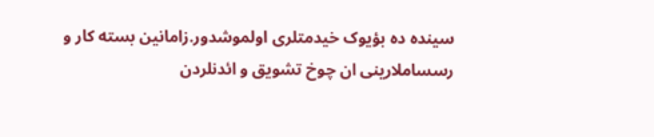سینده ده بؤیوک خیدمتلری اولموشدور.زامانین بسته کار و رسساملارینی ان چوخ تشویق و ائدنلردن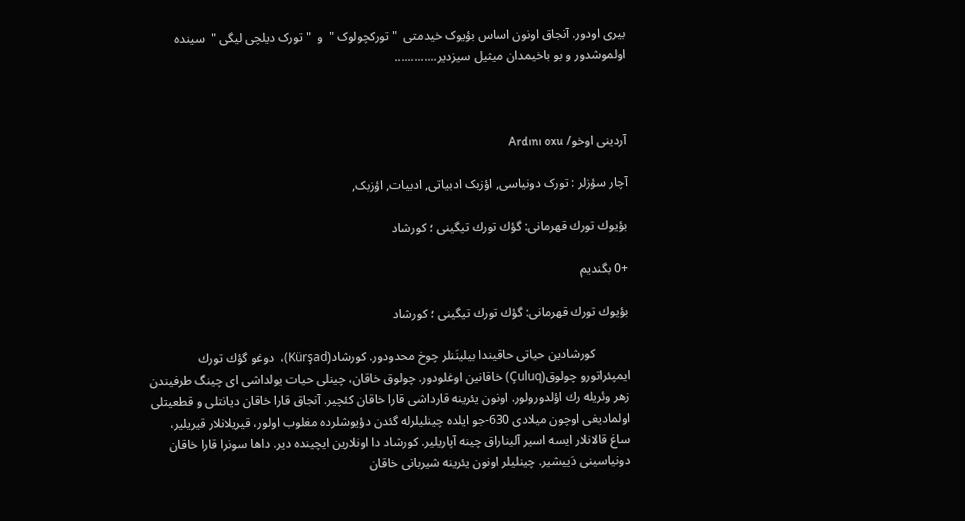بیری اودور. آنجاق اونون اساس بؤیوک خیدمتی  " تورکچولوک "  و  " تورک دیلچی لیگی "  سینده اولموشدور و بو باخیمدان میثیل سیزدیر.............



آردینی اوخو/ Ardını oxu

آچار سؤزلر : تورک دونیاسی, اؤزبک ادبیاتی, ادبیات, اؤزبک,

بؤیوك تورك قهرمانی: گؤك تورك تیگینی ؛ كورشاد

+0 بگندیم

بؤیوك تورك قهرمانی: گؤك تورك تیگینی ؛ كورشاد

           كورشادین حیاتی حاقیندا بیلینَنلر چوخ محدودور. كورشاد(Kürşad)،  دوغو گؤك تورك ایمپئراتورو چولوق(Çuluq) خاقانین اوغلودور. چولوق خاقان، چینلی حیات یولداشی ای چینگ طرفیندن زهر وئریله رك اؤلدورولور. اونون یئرینه قارداشی قارا خاقان كئچیر. آنجاق قارا خاقان دیانتلی و قطعیتلی اولمادیغی اوچون میلادی 630-جو ایلده چینلیلرله گئدن دؤیوشلرده مغلوب اولور، قیریلانلار قیریلیر، ساغ قالانلار ایسه اسیر آلیناراق چینه آپاریلیر. كورشاد دا اونلارین ایچینده دیر. داها سونرا قارا خاقان دونیاسینی دَییشیر. چینلیلر اونون یئرینه شیربانی خاقان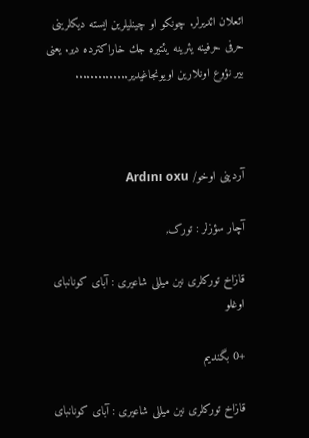ائعلان ائدیرلر. چونكو او چینلیلرین ایسته دیكلرینی حرفی حرفینه یئرینه یئتیره جك خاراكترده دیر. یعنی بیر نؤوع اونلارین اویونجاغیدیر..............



آردینی اوخو/ Ardını oxu

آچار سؤزلر : تورک,

قازاخ توركلری نین میللی شاعیری : آبای كونانبای اوغلو

+0 بگندیم

قازاخ توركلری نین میللی شاعیری : آبای كونانبای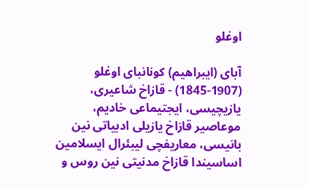اوغلو

آبای (ایبراهیم) كونانبای اوغلو (1907-1845) - قازاخ شاعیری، یازیچیسی، ایجتیماعی خادیم، موعاصیر قازاخ یازیلی ادبیاتی نین بانیسی، معاریفچی لیبئرال ایسلامین اساسیندا قازاخ مدنیتی نین روس و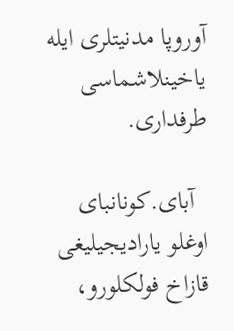آوروپا مدنیتلری ایله یاخینلاشماسی طرفداری.

  آبای.كونانبای اوغلو یارادیجیلیغی قازاخ فولكلورو،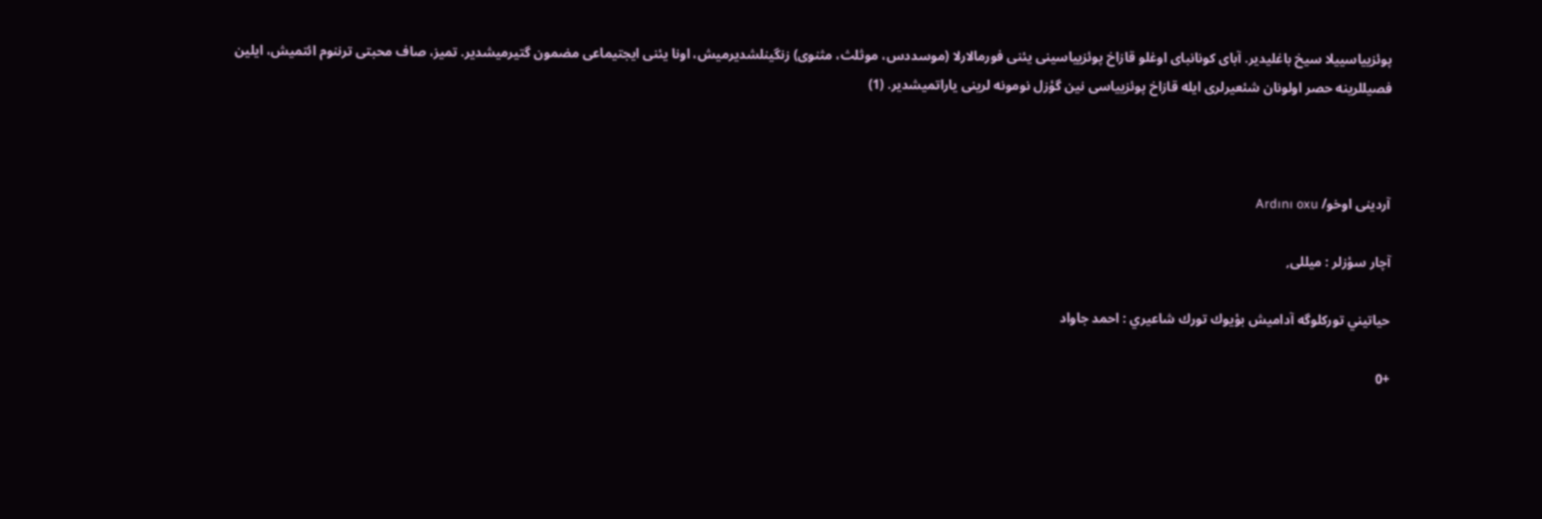پوئزییاسییلا سیخ باغلیدیر. آبای كونانبای اوغلو قازاخ پوئزییاسینی یئنی فورمالارلا (موسددس، موثلث، مثنوی) زنگینلشدیرمیش، اونا یئنی ایجتیماعی مضمون گتیرمیشدیر. تمیز، صاف محبتی ترننوم ائتمیش، ایلین فصیللرینه حصر اولونان شئعیرلری ایله قازاخ پوئزییاسی نین گؤزل نومونه لرینی یاراتمیشدیر. (1)



آردینی اوخو/ Ardını oxu

آچار سؤزلر : میللی,

حياتيني توركلوگه آداميش بؤيوك تورك شاعيري : احمد جاواد

+0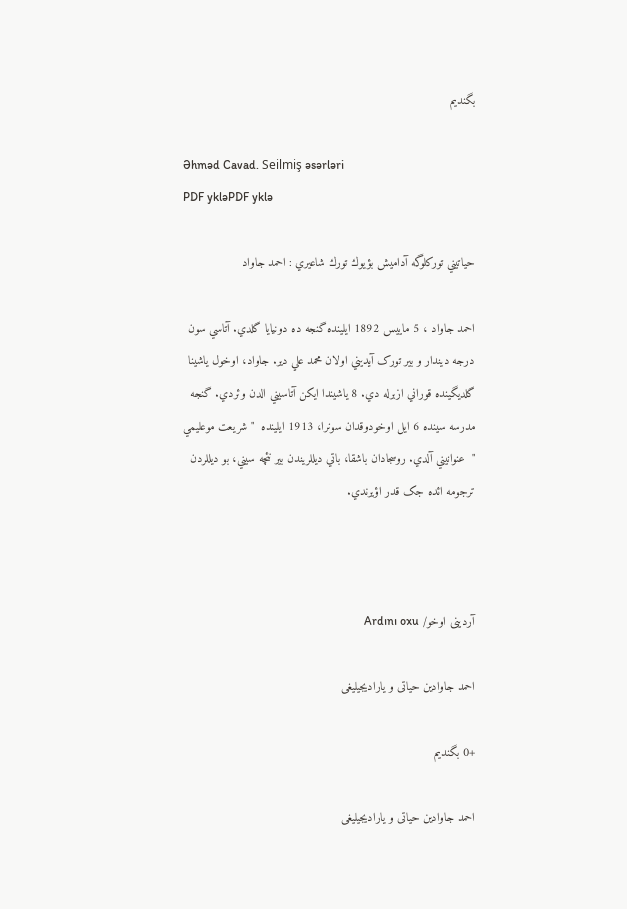بگندیم

Əhməd Cavad. Seilmiş əsərləri
PDF ykləPDF yklə

حياتيني توركلوگه آداميش بؤيوك تورك شاعيري : احمد جاواد

احمد جاواد ، 5 ماييس 1892 ايلينده گنجه ده دونيايا گلدي. آتاسي سون درجه ديندار و بير تورک آيديني اولان محمد علي دير. جاواد، اوخول ياشينا گلديگينده قوراني ازبرله دي. 8 ياشيندا ايکن آتاسيني الدن وئردي. گنجه مدرسه سينده 6 ايل اوخودوقدان سونرا، 1913 ايلينده  " شریعت موعليمي "  عنوانيني آلدي. روسجادان باشقا، باتي ديللريندن بير نئچه سيني، بو ديللردن ترجومه ائده جک قدر اؤيرندي.



آردینی اوخو/ Ardını oxu

احمد جاوادین حیاتی و یارادیجیلیغی

+0 بگندیم

احمد جاوادین حیاتی و یارادیجیلیغی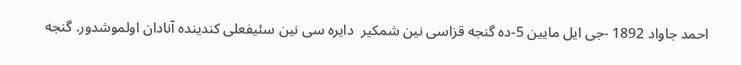احمد جاواد 1892 -جی ایل مایین 5-ده گنجه قزاسی نین شمكیر  دایره سی نین سئیفعلی كندینده آنادان اولموشدور. گنجه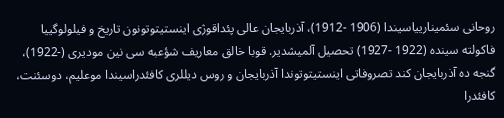روحانی سئمینارییاسیندا (1906 -1912)، آذربایجان عالی پئداقوژی اینستیتوتونون تاریخ و فیلولوگییا فاكولته سینده (1922 -1927) تحصیل آلمیشدیر. قوبا خالق معاریف شؤعبه سی نین مودیری (-1922)، گنجه ده آذربایجان كند تصروفاتی اینستیتوتوندا آذربایجان و روس دیللری كافئدراسیندا موعلیم، دوسئنت، كافئدرا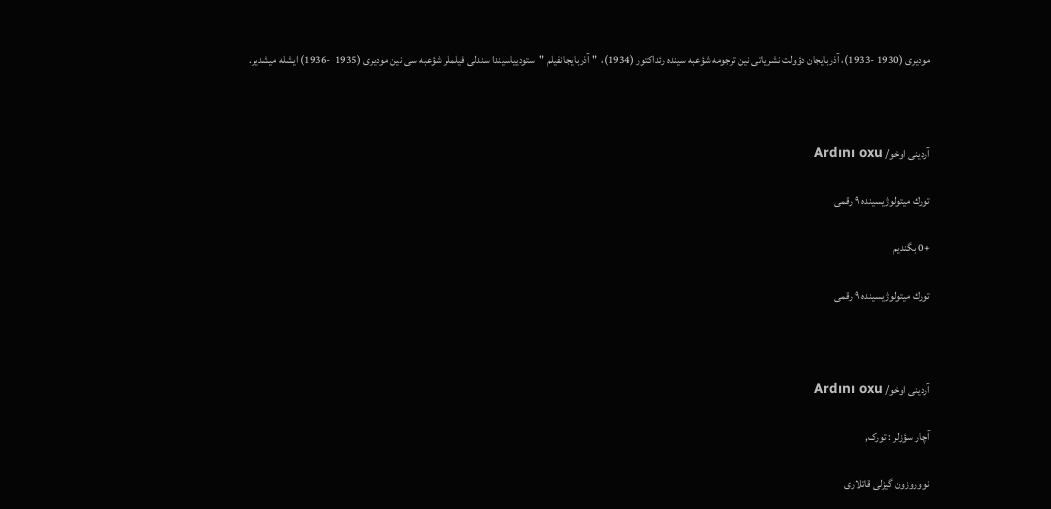مودیری (1930 -1933)، آذربایجان دؤولت نشریاتی نین ترجومه شؤعبه سینده رئداكتور (1934)،  " آذربایجانفیلم "  ستودییاسیندا سندلی فیلملر شؤعبه سی نین مودیری (1935  -1936) ایشله میشدیر.



آردینی اوخو/ Ardını oxu

تورك میتولوژیسینده ۹ رقمی

+0 بگندیم

تورك میتولوژیسینده ۹ رقمی



آردینی اوخو/ Ardını oxu

آچار سؤزلر : تورک,

نووروزون گیزلی قاتلاری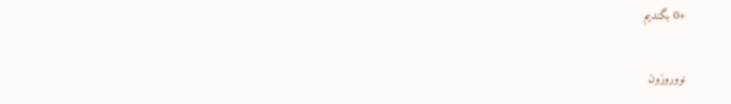+0 بگندیم

نووروزون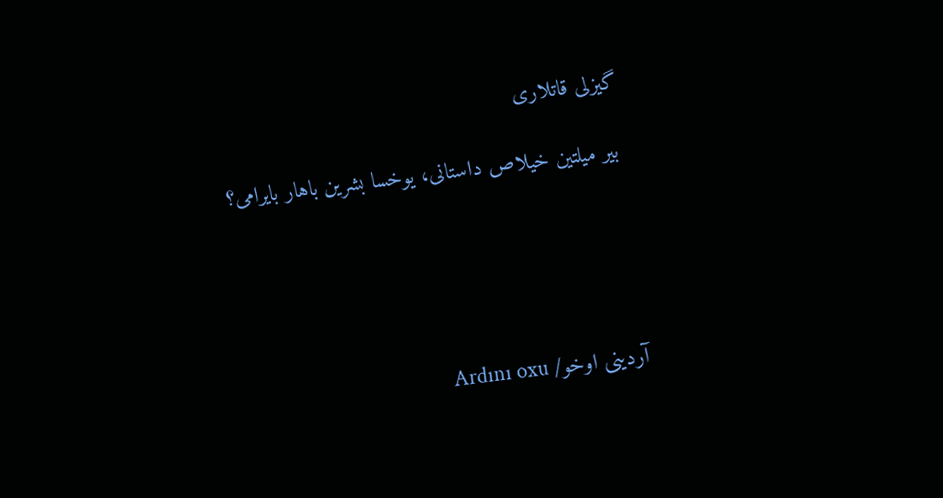گیزلی قاتلاری

 بیر میلتین خیلاص داستانی، یوخسا بشرین باهار بایرامی؟





آردینی اوخو/ Ardını oxu